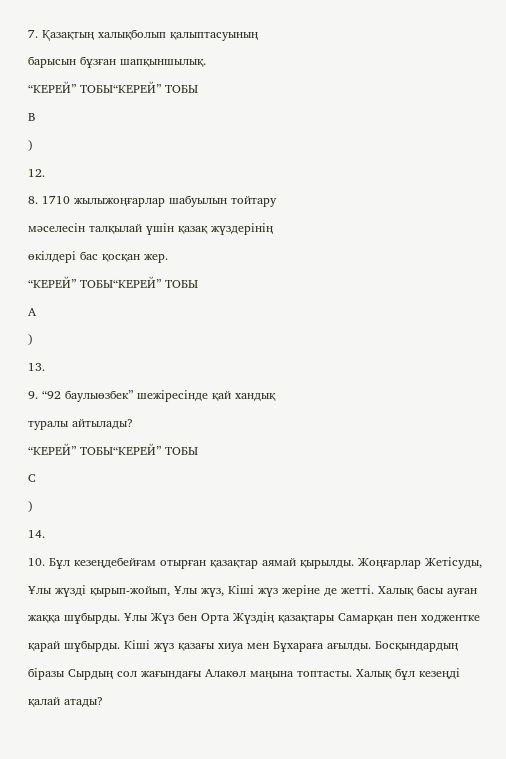7. Қазақтың халықболып қалыптасуының
барысын бұзған шапқыншылық.
“КЕРЕЙ” ТОБЫ“КЕРЕЙ” ТОБЫ
В
)
12.
8. 1710 жылыжоңғарлар шабуылын тойтару
мәселесін талқылай үшін қазақ жүздерінің
өкілдері бас қосқан жер.
“КЕРЕЙ” ТОБЫ“КЕРЕЙ” ТОБЫ
А
)
13.
9. “92 баулыөзбек” шежіресінде қай хандық
туралы айтылады?
“КЕРЕЙ” ТОБЫ“КЕРЕЙ” ТОБЫ
С
)
14.
10. Бұл кезеңдебейғам отырған қазақтар аямай қырылды. Жоңғарлар Жетісуды,
Ұлы жүзді қырып-жойып, Ұлы жүз, Кіші жүз жеріне де жетті. Халық басы ауған
жаққа шұбырды. Ұлы Жүз бен Орта Жүздің қазақтары Самарқан пен ходжентке
қарай шұбырды. Кіші жүз қазағы хиуа мен Бұхараға ағылды. Босқындардың
біразы Сырдың сол жағындағы Алакөл маңына топтасты. Халық бұл кезеңді
қалай атады?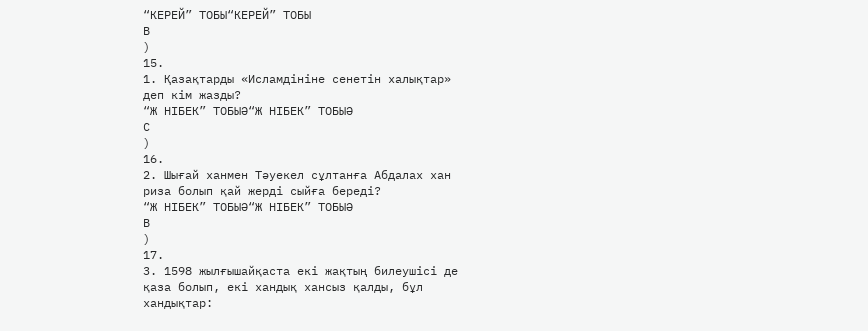“КЕРЕЙ” ТОБЫ“КЕРЕЙ” ТОБЫ
В
)
15.
1. Қазақтарды «Исламдініне сенетін халықтар»
деп кім жазды?
“Ж НІБЕК” ТОБЫӘ“Ж НІБЕК” ТОБЫӘ
С
)
16.
2. Шығай ханмен Тәуекел сұлтанға Абдалах хан
риза болып қай жерді сыйға береді?
“Ж НІБЕК” ТОБЫӘ“Ж НІБЕК” ТОБЫӘ
В
)
17.
3. 1598 жылғышайқаста екі жақтың билеушісі де
қаза болып, екі хандық хансыз қалды, бұл
хандықтар: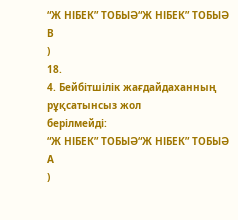“Ж НІБЕК” ТОБЫӘ“Ж НІБЕК” ТОБЫӘ
В
)
18.
4. Бейбітшілік жағдайдаханның рұқсатынсыз жол
берілмейді:
“Ж НІБЕК” ТОБЫӘ“Ж НІБЕК” ТОБЫӘ
А
)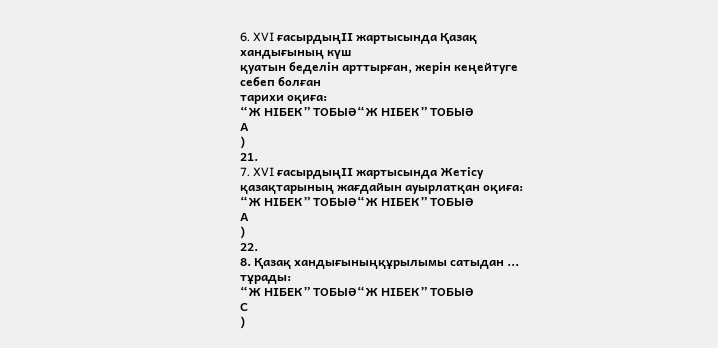6. XVI ғасырдыңII жартысында Қазақ хандығының күш
қуатын беделін арттырған, жерін кеңейтуге себеп болған
тарихи оқиға:
“Ж НІБЕК” ТОБЫӘ“Ж НІБЕК” ТОБЫӘ
А
)
21.
7. XVI ғасырдыңII жартысында Жетісу
қазақтарының жағдайын ауырлатқан оқиға:
“Ж НІБЕК” ТОБЫӘ“Ж НІБЕК” ТОБЫӘ
А
)
22.
8. Қазақ хандығыныңқұрылымы сатыдан ...
тұрады:
“Ж НІБЕК” ТОБЫӘ“Ж НІБЕК” ТОБЫӘ
С
)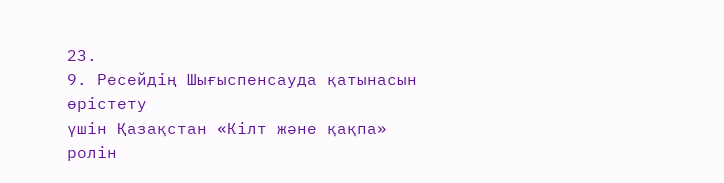23.
9. Ресейдің Шығыспенсауда қатынасын өрістету
үшін Қазақстан «Кілт және қақпа» ролін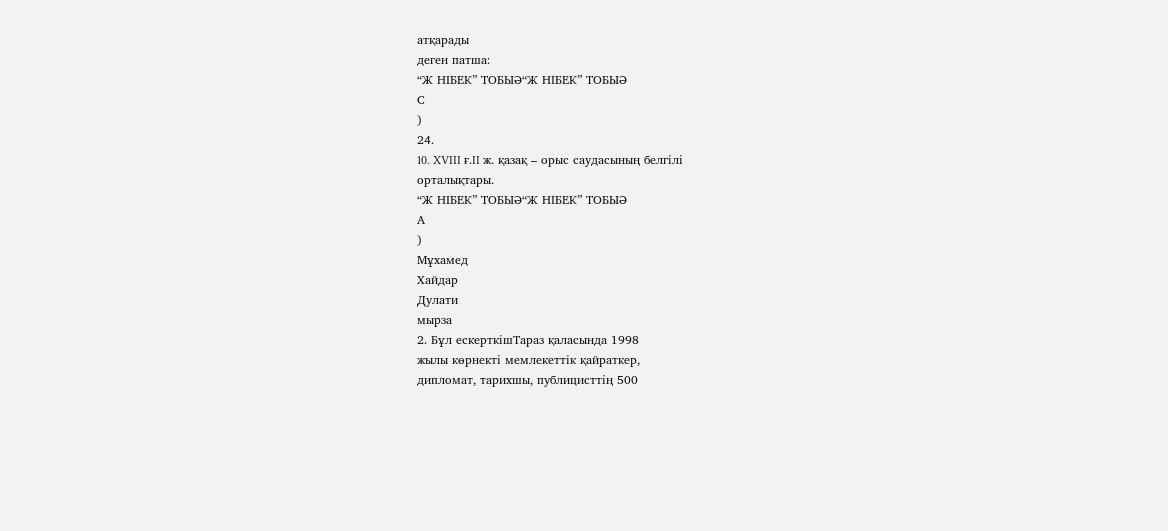атқарады
деген патша:
“Ж НІБЕК” ТОБЫӘ“Ж НІБЕК” ТОБЫӘ
С
)
24.
10. XVIII ғ.II ж. қазақ – орыс саудасының белгілі
орталықтары.
“Ж НІБЕК” ТОБЫӘ“Ж НІБЕК” ТОБЫӘ
А
)
Мұхамед
Хайдар
Дулати
мырза
2. Бұл ескерткішТараз қаласында 1998
жылы көрнекті мемлекеттік қайраткер,
дипломат, тарихшы, публицисттің 500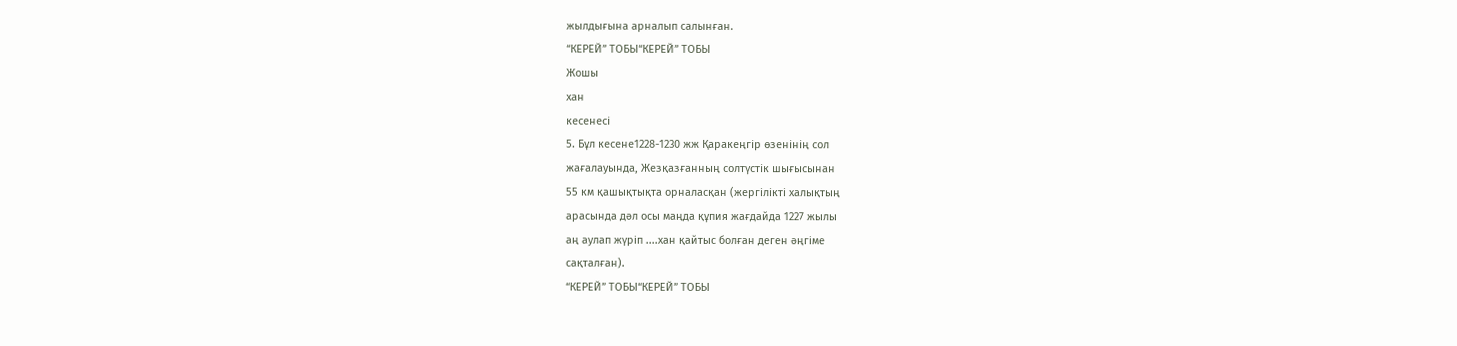жылдығына арналып салынған.
“КЕРЕЙ” ТОБЫ“КЕРЕЙ” ТОБЫ
Жошы
хан
кесенесі
5. Бұл кесене1228-1230 жж Қаракеңгір өзенінің сол
жағалауында, Жезқазғанның солтүстік шығысынан
55 км қашықтықта орналасқан (жергілікті халықтың
арасында дәл осы маңда құпия жағдайда 1227 жылы
аң аулап жүріп ....хан қайтыс болған деген әңгіме
сақталған).
“КЕРЕЙ” ТОБЫ“КЕРЕЙ” ТОБЫ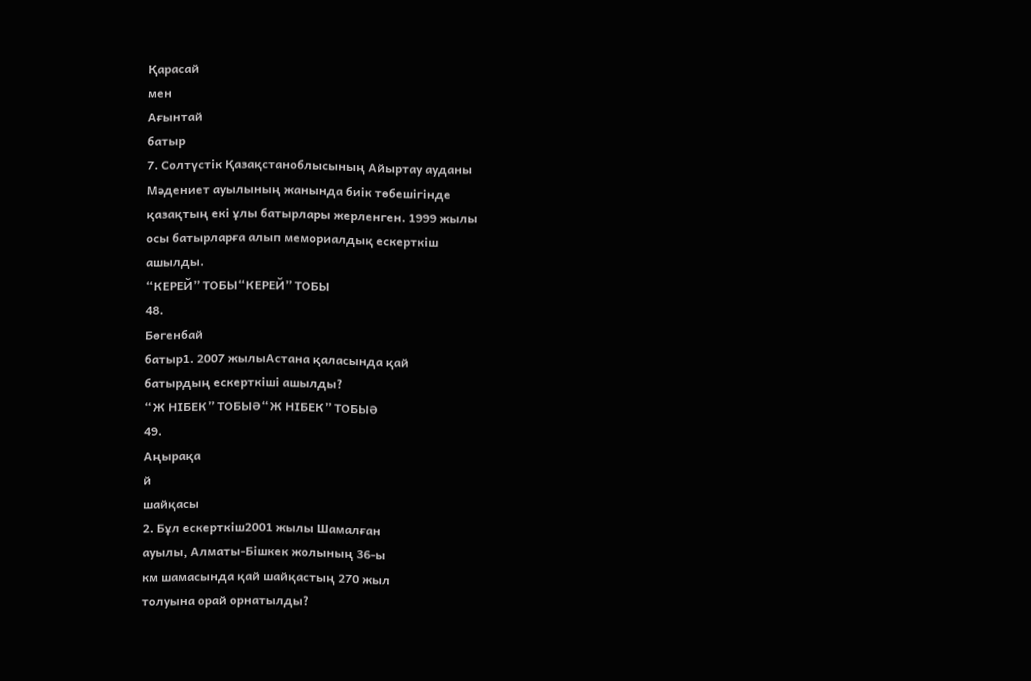Қарасай
мен
Ағынтай
батыр
7. Солтүстік Қазақстаноблысының Айыртау ауданы
Мәдениет ауылының жанында биік төбешігінде
қазақтың екі ұлы батырлары жерленген. 1999 жылы
осы батырларға алып мемориалдық ескерткіш
ашылды.
“КЕРЕЙ” ТОБЫ“КЕРЕЙ” ТОБЫ
48.
Бөгенбай
батыр1. 2007 жылыАстана қаласында қай
батырдың ескерткіші ашылды?
“Ж НІБЕК” ТОБЫӘ“Ж НІБЕК” ТОБЫӘ
49.
Аңырақа
й
шайқасы
2. Бұл ескерткіш2001 жылы Шамалған
ауылы, Алматы-Бішкек жолының 36-ы
км шамасында қай шайқастың 270 жыл
толуына орай орнатылды?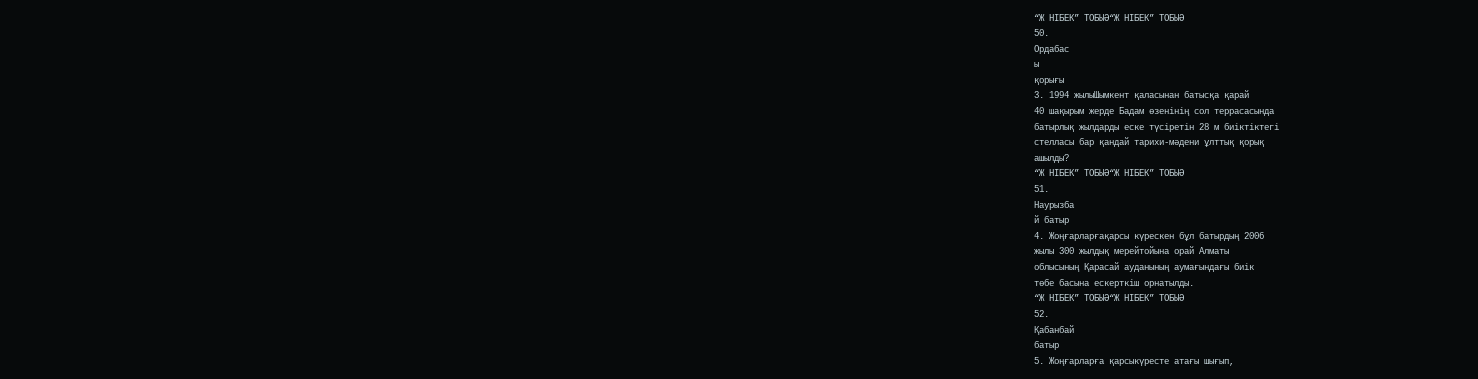“Ж НІБЕК” ТОБЫӘ“Ж НІБЕК” ТОБЫӘ
50.
Ордабас
ы
қорығы
3. 1994 жылыШымкент қаласынан батысқа қарай
40 шақырым жерде Бадам өзенінің сол террасасында
батырлық жылдарды еске түсіретін 28 м биіктіктегі
стелласы бар қандай тарихи-мәдени ұлттық қорық
ашылды?
“Ж НІБЕК” ТОБЫӘ“Ж НІБЕК” ТОБЫӘ
51.
Наурызба
й батыр
4. Жоңғарларғақарсы күрескен бұл батырдың 2006
жылы 300 жылдық мерейтойына орай Алматы
облысының Қарасай ауданының аумағындағы биік
төбе басына ескерткіш орнатылды.
“Ж НІБЕК” ТОБЫӘ“Ж НІБЕК” ТОБЫӘ
52.
Қабанбай
батыр
5. Жоңғарларға қарсыкүресте атағы шығып,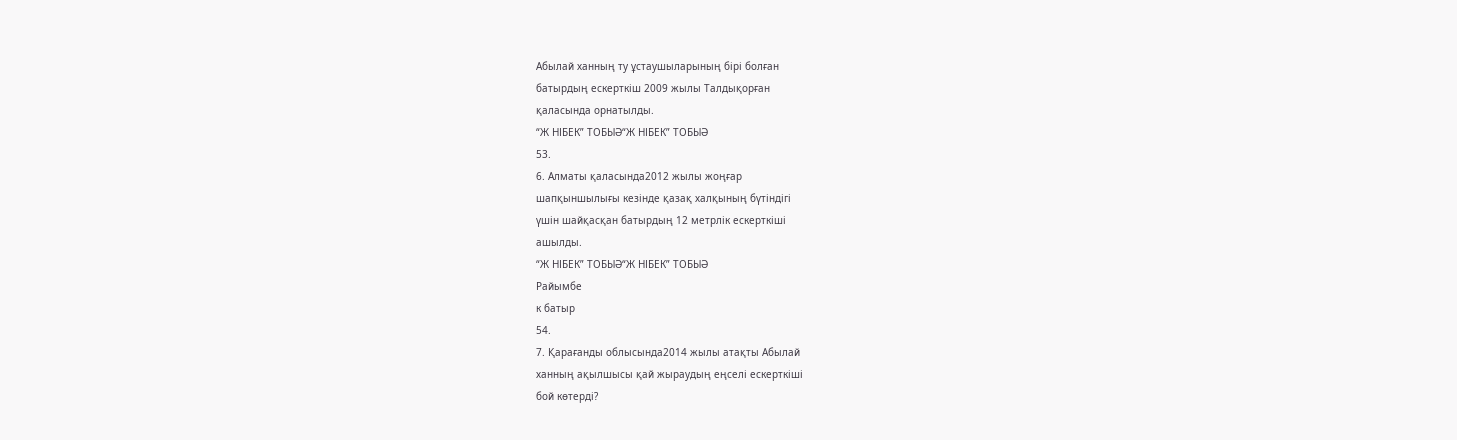Абылай ханның ту ұстаушыларының бірі болған
батырдың ескерткіш 2009 жылы Талдықорған
қаласында орнатылды.
“Ж НІБЕК” ТОБЫӘ“Ж НІБЕК” ТОБЫӘ
53.
6. Алматы қаласында2012 жылы жоңғар
шапқыншылығы кезінде қазақ халқының бүтіндігі
үшін шайқасқан батырдың 12 метрлік ескерткіші
ашылды.
“Ж НІБЕК” ТОБЫӘ“Ж НІБЕК” ТОБЫӘ
Райымбе
к батыр
54.
7. Қарағанды облысында2014 жылы атақты Абылай
ханның ақылшысы қай жыраудың еңселі ескерткіші
бой көтерді?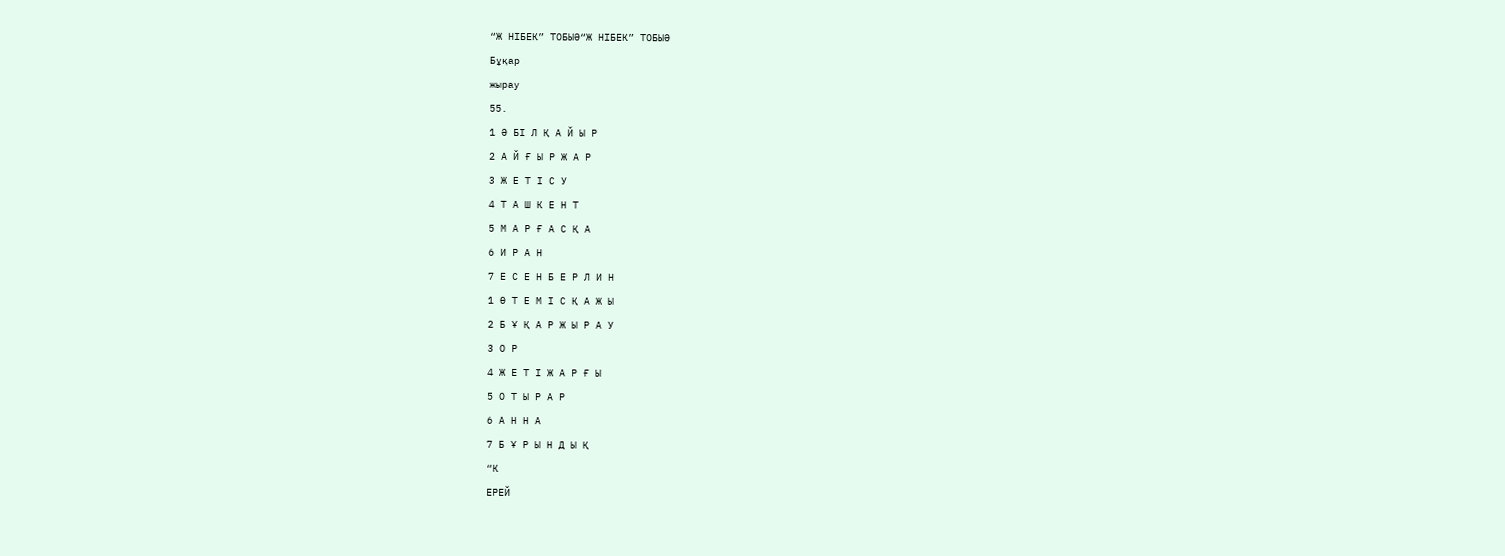“Ж НІБЕК” ТОБЫӘ“Ж НІБЕК” ТОБЫӘ
Бұқар
жырау
55.
1 Ә БІ Л Қ А Й Ы Р
2 А Й Ғ Ы Р Ж А Р
3 Ж Е Т І С У
4 Т А Ш К Е Н Т
5 М А Р Ғ А С Қ А
6 И Р А Н
7 Е С Е Н Б Е Р Л И Н
1 Ө Т Е М І С Қ А Ж Ы
2 Б Ұ Қ А Р Ж Ы Р А У
3 О Р
4 Ж Е Т І Ж А Р Ғ Ы
5 О Т Ы Р А Р
6 А Н Н А
7 Б Ұ Р Ы Н Д Ы Қ
“К
ЕРЕЙ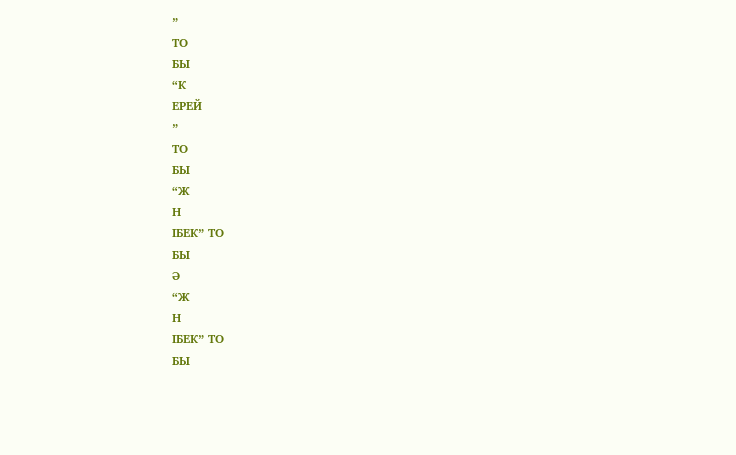”
ТО
БЫ
“К
ЕРЕЙ
”
ТО
БЫ
“Ж
Н
ІБЕК” ТО
БЫ
Ә
“Ж
Н
ІБЕК” ТО
БЫ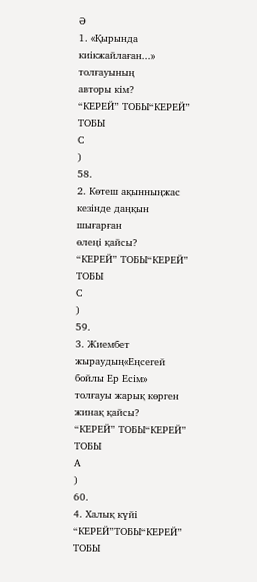Ә
1. «Қырында киікжайлаған...» толғауының
авторы кім?
“КЕРЕЙ” ТОБЫ“КЕРЕЙ” ТОБЫ
С
)
58.
2. Көтеш ақынныңжас кезінде даңқын шығарған
өлеңі қайсы?
“КЕРЕЙ” ТОБЫ“КЕРЕЙ” ТОБЫ
С
)
59.
3. Жиембет жыраудың«Еңсегей бойлы Ер Есім»
толғауы жарық көрген жинақ қайсы?
“КЕРЕЙ” ТОБЫ“КЕРЕЙ” ТОБЫ
А
)
60.
4. Халық күйі
“КЕРЕЙ”ТОБЫ“КЕРЕЙ” ТОБЫ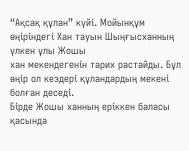“Ақсақ құлан” күйі. Мойынқұм өңіріндегі Хан тауын Шыңғысханның үлкен ұлы Жошы
хан мекендегенін тарих растайды. Бұл өңір ол кездері құландардың мекені болған деседі.
Бірде Жошы ханның еріккен баласы қасында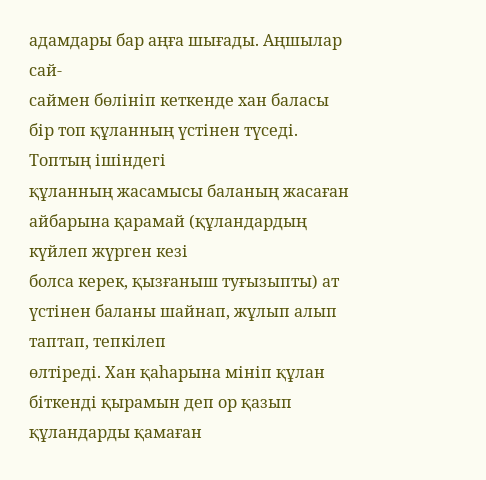адамдары бар аңға шығады. Аңшылар сай-
саймен бөлініп кеткенде хан баласы бір топ құланның үстінен түседі. Топтың ішіндегі
құланның жасамысы баланың жасаған айбарына қарамай (құландардың күйлеп жүрген кезі
болса керек, қызғаныш туғызыпты) ат үстінен баланы шайнап, жұлып алып таптап, тепкілеп
өлтіреді. Хан қаһарына мініп құлан біткенді қырамын деп ор қазып құландарды қамаған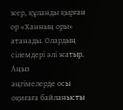жер, құланды қырған ор «Ханның оры» атанады. Олардың сілемдері әлі жатыр. Аңыз
әңгімелерде осы оқиғаға байланысты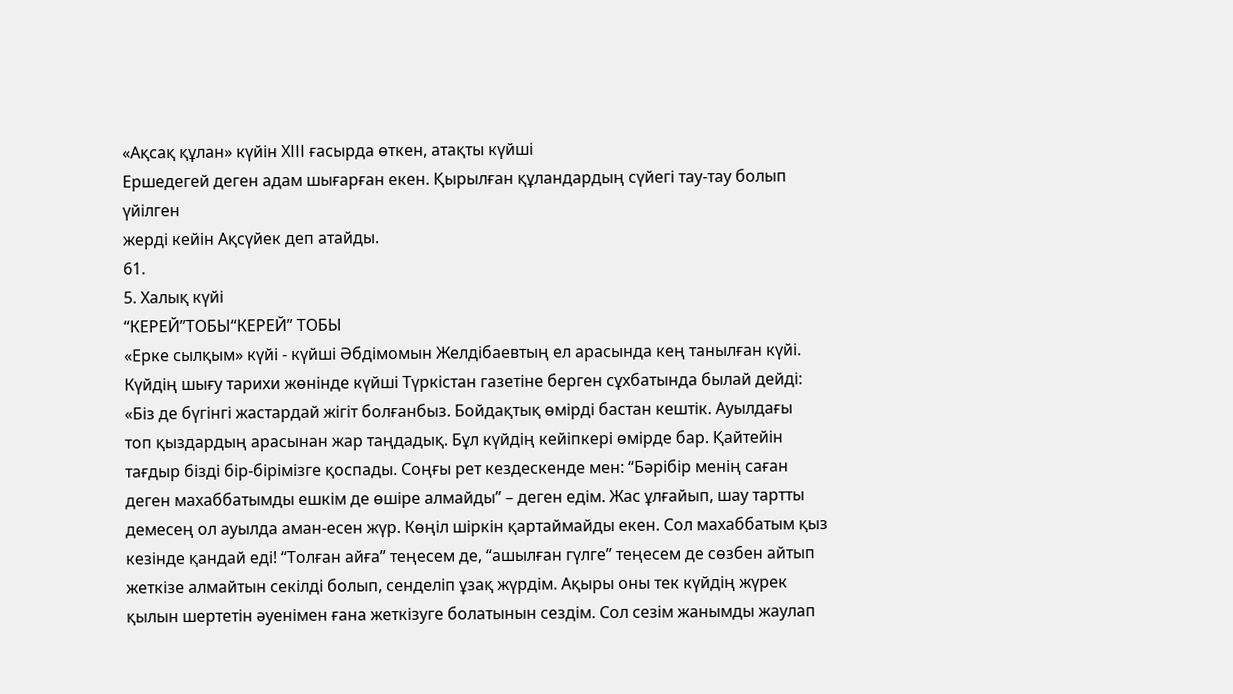«Ақсақ құлан» күйін ХІІІ ғасырда өткен, атақты күйші
Ершедегей деген адам шығарған екен. Қырылған құландардың сүйегі тау-тау болып үйілген
жерді кейін Ақсүйек деп атайды.
61.
5. Халық күйі
“КЕРЕЙ”ТОБЫ“КЕРЕЙ” ТОБЫ
«Ерке сылқым» күйі - күйші Әбдімомын Желдібаевтың ел арасында кең танылған күйі.
Күйдің шығу тарихи жөнінде күйші Түркістан газетіне берген сұхбатында былай дейді:
«Бiз де бүгiнгi жастардай жiгiт болғанбыз. Бойдақтық өмiрдi бастан кештiк. Ауылдағы
топ қыздардың арасынан жар таңдадық. Бұл күйдiң кейiпкерi өмiрде бар. Қайтейiн
тағдыр бiздi бiр-бiрiмiзге қоспады. Соңғы рет кездескенде мен: “Бәрiбiр менiң саған
деген махаббатымды ешкiм де өшiре алмайды” – деген едiм. Жас ұлғайып, шау тартты
демесең ол ауылда аман-есен жүр. Көңiл шiркiн қартаймайды екен. Сол махаббатым қыз
кезiнде қандай едi! “Толған айға” теңесем де, “ашылған гүлге” теңесем де сөзбен айтып
жеткiзе алмайтын секiлдi болып, сенделiп ұзақ жүрдiм. Ақыры оны тек күйдiң жүрек
қылын шертетiн әуенiмен ғана жеткiзуге болатынын сездiм. Сол сезiм жанымды жаулап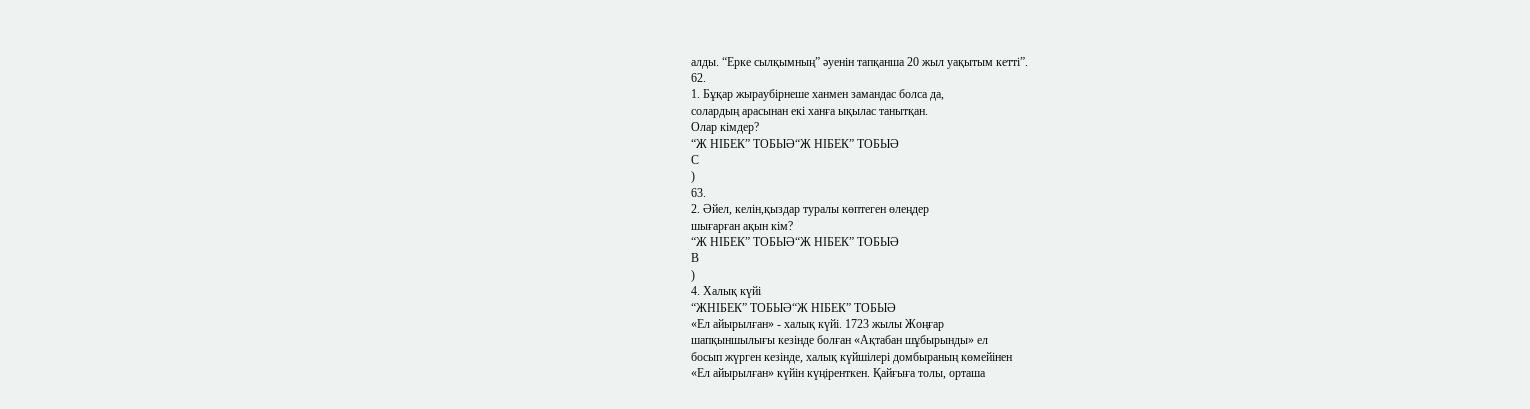алды. “Ерке сылқымның” әуенiн тапқанша 20 жыл уақытым кеттi”.
62.
1. Бұқар жыраубірнеше ханмен замандас болса да,
солардың арасынан екі ханға ықылас танытқан.
Олар кімдер?
“Ж НІБЕК” ТОБЫӘ“Ж НІБЕК” ТОБЫӘ
С
)
63.
2. Әйел, келін,қыздар туралы көптеген өлеңдер
шығарған ақын кім?
“Ж НІБЕК” ТОБЫӘ“Ж НІБЕК” ТОБЫӘ
В
)
4. Халық күйі
“ЖНІБЕК” ТОБЫӘ“Ж НІБЕК” ТОБЫӘ
«Ел айырылған» - халық күйі. 1723 жылы Жоңғар
шапқыншылығы кезінде болған «Ақтабан шұбырынды» ел
босып жүрген кезінде, халық күйшілері домбыраның көмейінен
«Ел айырылған» күйін күңіренткен. Қайғыға толы, орташа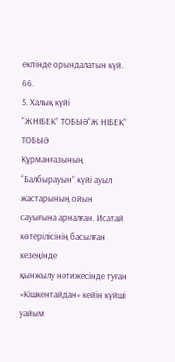екпінде орындалатын күй.
66.
5. Халық күйі
“ЖНІБЕК” ТОБЫӘ“Ж НІБЕК” ТОБЫӘ
Құрманғазының “Балбырауын” күйі ауыл жастарының ойын
сауығына арналған. Исатай көтерілісінің басылған кезеңінде
қынжылу нәтижесінде туған «Кішкентайдан» кейін күйші уайым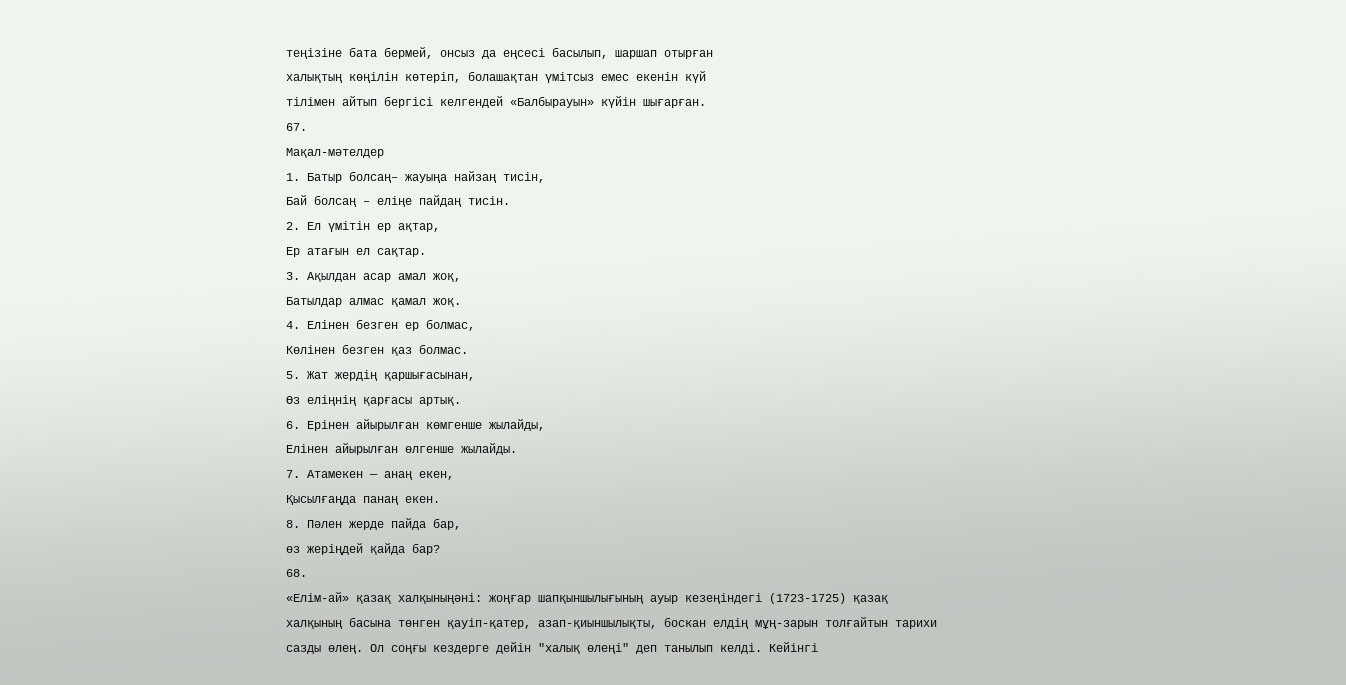теңізіне бата бермей, онсыз да еңсесі басылып, шаршап отырған
халықтың көңілін көтеріп, болашақтан үмітсыз емес екенін күй
тілімен айтып бергісі келгендей «Балбырауын» күйін шығарған.
67.
Мақал-мәтелдер
1. Батыр болсаң– жауыңа найзаң тисін,
Бай болсаң – еліңе пайдаң тисін.
2. Ел үмітін ер ақтар,
Ер атағын ел сақтар.
3. Ақылдан асар амал жоқ,
Батылдар алмас қамал жоқ.
4. Елінен безген ер болмас,
Көлінен безген қаз болмас.
5. Жат жердің қаршығасынан,
Өз еліңнің қарғасы артық.
6. Ерінен айырылған көмгенше жылайды,
Елінен айырылған өлгенше жылайды.
7. Атамекен — анаң екен,
Қысылғаңда панаң екен.
8. Пәлен жерде пайда бар,
өз жеріңдей қайда бар?
68.
«Елім-ай» қазақ халқыныңәні: жоңғар шапқыншылығының ауыр кезеңіндегі (1723-1725) қазақ
халқының басына төнген қауіп-қатер, азап-қиыншылықты, боскан елдің мұң-зарын толғайтын тарихи
сазды өлең. Ол соңғы кездерге дейін "халық өлеңі" деп танылып келді. Кейінгі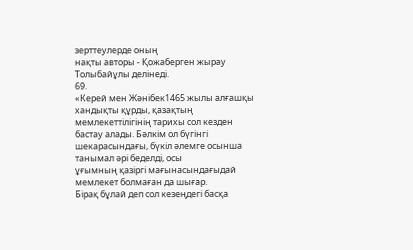зерттеулерде оның
нақты авторы - Қожаберген жырау Толыбайұлы делінеді.
69.
«Керей мен Жәнібек1465 жылы алғашқы хандықты құрды, қазақтың
мемлекеттілігінің тарихы сол кезден бастау алады. Бәлкім ол бүгінгі
шекарасындағы, бүкіл әлемге осынша танымал әрі беделді, осы
ұғымның қазіргі мағынасындағыдай мемлекет болмаған да шығар.
Бірақ бұлай деп сол кезеңдегі басқа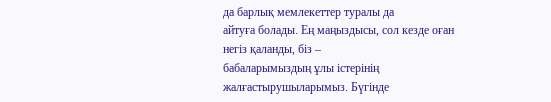да барлық мемлекеттер туралы да
айтуға болады. Ең маңыздысы, сол кезде оған негіз қаланды, біз –
бабаларымыздың ұлы істерінің жалғастырушыларымыз. Бүгінде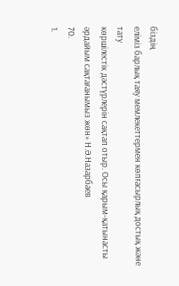біздің
еліміз барлық таяу мемлекеттермен көпғасырлық достық және тату
көршілестік дәстүрлерін сақтап отыр. Осы қарым-қатынасты
әрдайым сақтағанымыз жөн» Н.Ә.Назарбаев
70.
1.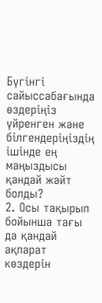Бүгінгі сайыссабағында өздеріңіз үйренген және
білгендеріңіздің ішінде ең маңыздысы қандай жәйт
болды?
2. Осы тақырып бойынша тағы да қандай ақпарат
көздерін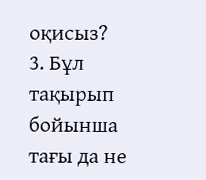оқисыз?
3. Бұл тақырып бойынша тағы да не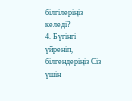білгілеріңіз
келеді?
4. Бүгінгі үйреніп, білгендеріңіз Сіз үшін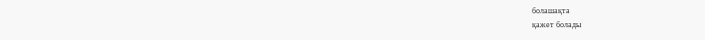болашақта
қажет болады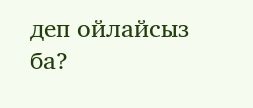деп ойлайсыз ба?